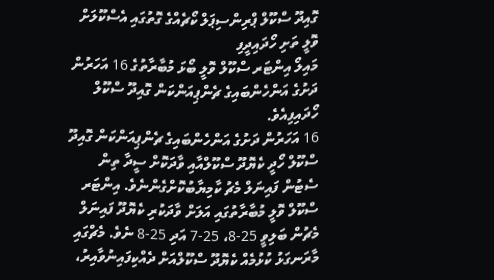ގޮއިދޫ ސްކޫލް ޕްރިންސިޕަލް ކޯޗެއްގެ ގޮތުގައި އެސްކޫލަށް ވޮލީ ތަށި ހޯދައިދީފި
މައިލޯ އިންޓަރ ސްކޫލް ވޮލީ ބޯޅަ މުބާރާތުގެ 16 އަހަރުން ދަށުގެ އަންހެންބައިގެ ޗެންޕިއަންކަން ގޮއިދޫ ސްކޫލް ހޯދައިފިއެވެ.
16 އަހަރުން ދަށުގެ އަންހެންބައިގެ ޗެންޕިއަންކަން ގޮއިދޫ ސްކޫލް ހޯދީ ކެޔޮދޫ ސްކޫލްއާއި ވާދަކޮށް ސީދާ ތިން ސެޓުން ފައިނަލް މެޗު ކާމިޔާބުކޮށްގެންނެވެ. އިންޓަރ ސްކޫލް ވޮލީ މުބާރާތުގައި އަލަށް ވާދަކުރި ކެޔޮދޫ ފައިނަލް މެޗުން ބަލިވީ 25-8، 25-7 އަދި 25-8 ނެވެ. މެޗްގައި މާރަނގަޅު ކުޅުމެއް ކެޔޮދޫ ސްކޫލްއަށް ދެއްކިފައިނުވާއިރު،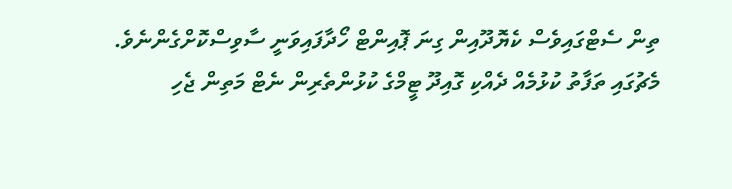ތިން ސެޓްގައިވެސް ކެޔޮދޫއިން ގިނަ ޕޮއިންޓް ހޯދާފައިވަނީ ސާވިސްކޮށްގެންނެވެ.
މެޗުގައި ތަފާތު ކުޅުމެއް ދެއްކި ގޮއިދޫ ޓީމްގެ ކުޅުންތެރިން ނެޓް މަތިން ޖެހި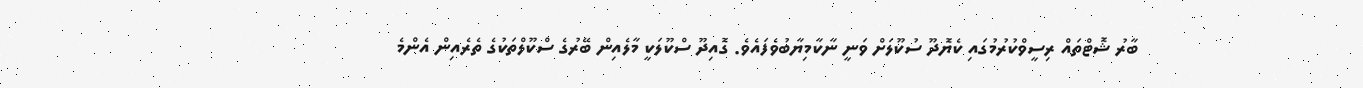ބާރު ޝޮޓްތައް ރިސީވްކުރުމުގައި ކެޔޮދޫ ސުކޫލަށް ވަނީ ނާކާމިޔާބުވެފައެވެ. ގޮއިދޫ ސްކޫލަކީ މާލެއިން ބޭރުގެ ސްކޫލްތަކުގެ ތެރެއިން އެންމެ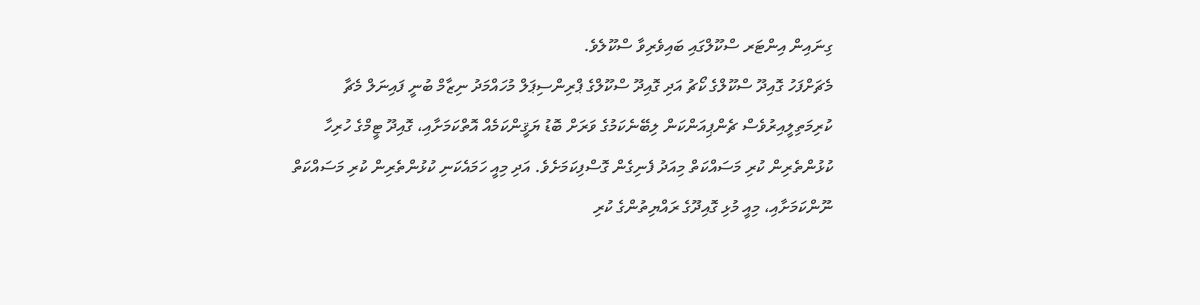ގިނައިން އިންޓަރ ސްކޫލްގައި ބައިވެރިވާ ސްކޫލެވެ.
މެޗަށްފަހު ގޮއިދޫ ސްކޫލްގެ ކޯޗު އަދި ގޮއިދޫ ސްކޫލްގެ ޕްރިންސިޕަލް މުހައްމަދު ނިޒާމް ބުނީ ފައިނަލް މެޗާ ކުރިމަތިލީއިރުވެސް ޗެންޕިއަންކަން ލިބޭނެކަމުގެ ވަރަށް ބޮޑު ޔަޤީންކަމެއް އޮތްކަމަށާއި، ގޮއިދޫ ޓީމްގެ ހުރިހާ ކުޅުންތެރިން ކުރި މަސައްކަތް މިއަދު ފެނިގެން ގޮސްފިކަމަށެވެ. އަދި މިއީ ހަމައެކަނި ކުޅުންތެރިން ކުރި މަސައްކަތް ނޫންކަމަށާއި، މިއީ މުޅި ގޮއިދޫގެ ރައްޔިތުންގެ ކުރި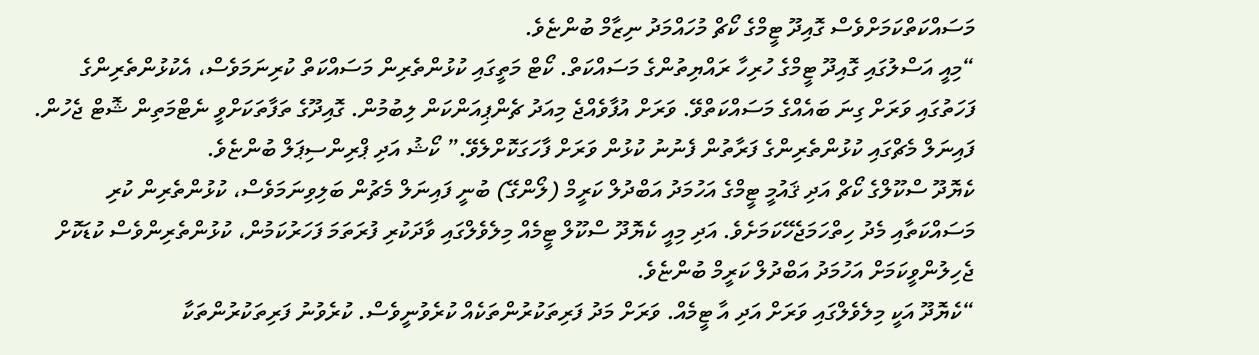މަސައްކަތްކަމަށްވެސް ގޮއިދޫ ޓީމްގެ ކޯޗް މުހައްމަދު ނިޒާމް ބުންޏެވެ.
“މިއީ އަސްލުގައި ގޮއިދޫ ޓީމްގެ ހުރިހާ ރައްޔިތުންގެ މަސައްކަތް. ކޯޓް މަތީގައި ކުޅުންތެރިން މަސައްކަތް ކުރިނަމަވެސް، އެކުޅުންތެރިންގެ ފަހަތުގައި ވަރަށް ގިނަ ބައެއްގެ މަސައްކަތްވޭ. ވަރަށް އުފާވެއްޖެ މިއަދު ޗެންޕިއަންކަން ލިބުމުން. ގޮއިދޫގެ ތަފާތަކަށްވީ ނެޓްމަތިން ޝޮޓް ޖެހުން. ފައިނަލް މެޗްގައި ކުޅުންތެރިންގެ ފަރާތުން ފެނުނު ކުޅުން ވަރަށް ފާހަގަކޮށްލެވޭ.” ކޯޝު އަދި ޕްރިންސިޕަލް ބުންޏެވެ.
ކެޔޮދޫ ސްކޫލްގެ ކޯޗް އަދި ޤައުމީ ޓީމްގެ އަހުމަދު އަބްދުލް ކަރީމް (ލޯންގޭ) ބުނީ ފައިނަލް މެޗުން ބަލިވިނަމަވެސް، ކުޅުންތެރިން ކުރި މަސައްކަތާއި މެދު ހިތްހަމަޖެހޭކަމަށެވެ. އަދި މިއީ ކެޔޮދޫ ސްކޫލް ޓީމެއް މިލެވެލްގައި ވާދަކުރި ފުރަތަމަ ފަހަރުކަމުން، ކުޅުންތެރިންވެސް ކުޑަކޮށް ޖެހިލުންވީކަމަށް އަހުމަދު އަބްދުލް ކަރީމް ބުންޏެވެ.
“ކެޔޮދޫ އަކީ މިލެވެލްގައި ވަރަށް އަދި އާ ޓީމެއް. ވަރަށް މަދު ފަރިތަކުރުންތަކެއް ކުރެވުނީވެސް. ކުރެވުނު ފަރިތަކުރުންތަކާ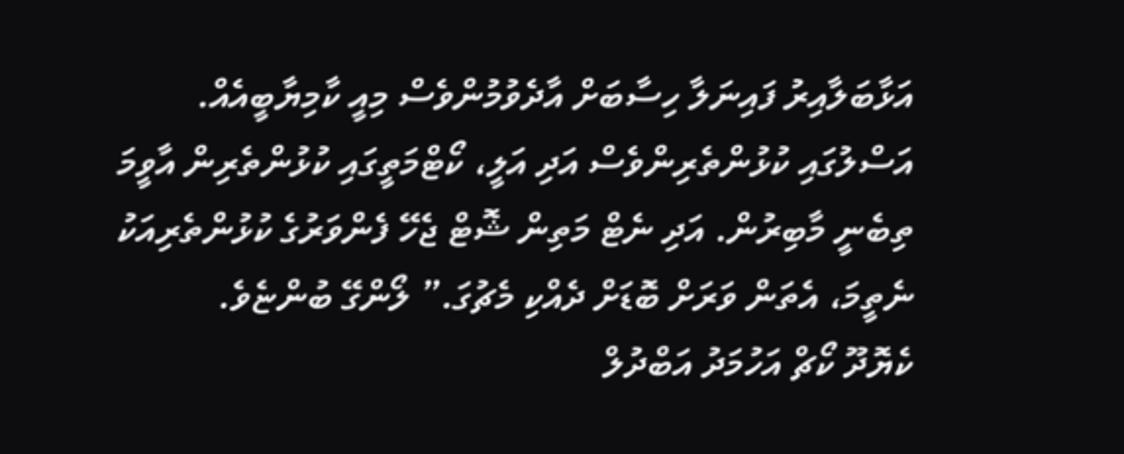އަޅާބަލާއިރު ފައިނަލާ ހިސާބަށް އާދެވުމުންވެސް މިއީ ކާމިޔާބީއެއް. އަސްލުގައި ކުޅުންތެރިންވެސް އަދި އަލީ، ކޯޓްމަތީގައި ކުޅުންތެރިން އާވީމަ ތިބެނީ މާބިރުން. އަދި ނެޓް މަތިން ޝޮޓް ޖެހޭ ފެންވަރުގެ ކުޅުންތެރިއަކު ނެތީމަ، އެތަން ވަރަށް ބޮޑަށް ދެއްކި މެޗުގަ.” ލޯންގޭ ބުންޏެވެ.
ކެޔޮދޫ ކޯޗް އަހުމަދު އަބްދުލް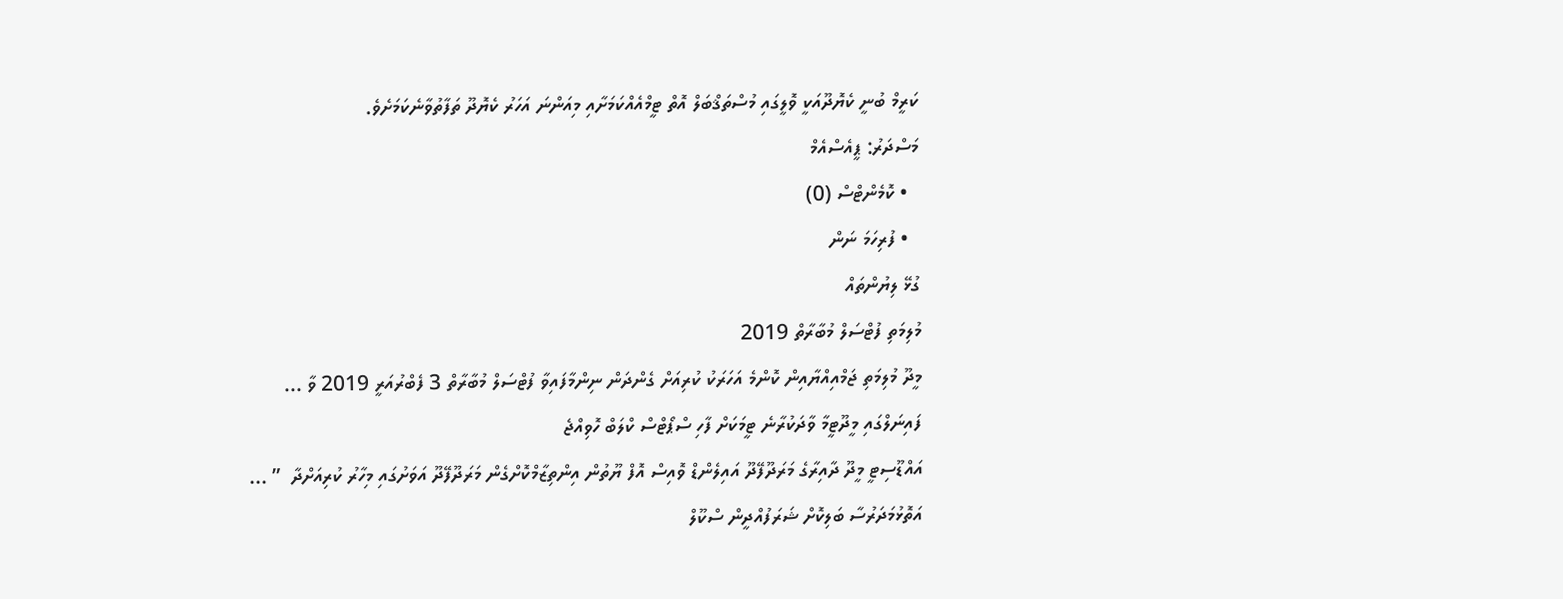ކަރީމް ބުނީ ކެޔޮދޫއަކީ ވޮލީގައި މުސްތަޤްބަލް އޮތް ޓީމްއެއްކަމަށާއި މިއަންނަ އަހަރު ކެޔޮދޫ ތަފާތުވާނެކަމަށެވެ.
މަސްދަރު: ޕީއެސްއެމް
  • ކޮމެންޓްސް (0)
  • ފުރިހަމަ ނަން
ގުޅޭ ލިޔުންތައް
މުލިމަތި ފުޓްސަލް މުބާރާތް 2019
މީދޫ މުލިމަތި ޖަމްއިއްޔާއިން ކޮންމެ އަހަރަކު ކުރިއަށް ގެންދަން ނިންމާފައިވާ ފުޓްސަލް މުބާރާތް 3 ފެބްރުއަރީ 2019 ވާ ...
ފައިނަލްގައި މީދޫޓީމާ ވާދަކުރާނެ ޓީމަކަށް ފާހި ސްޕޯޓްސް ކްލަބް ހޮވިއްޖެ
އައްޑޫސިޓީ މީދޫ ދާއިރާގެ މަރަދޫފޭދޫ އައިލެންޑް ވޮއިސް އޮފް ޔޫތުން އިންތިޒާމްކޮށްގެން މަރަދޫފޭދޫ އަވަށުގައި މިހާރު ކުރިއަށްދާ  ” ...
އަތޮޅުމަދަރުސާ ބަލިކޮށް ޝަރަފުއްދީން ސްކޫލް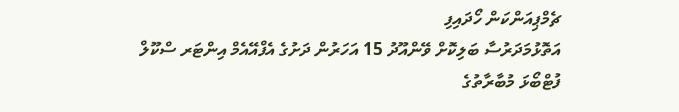ޗެމްޕިއަންކަން ހޯދައިފި
އަތޮޅުމަދަރުސާ ބަލިކޮށް ވޭންއޫދު 15 އަހަރުން ދަށުގެ އެފްއޭއެމް އިންޓަރ ސްކޫލް ފުޓްބޯޅަ މުބާރާތުގެ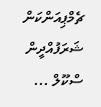ޗެމްޕިއަންކަން ޝަރަފުއްދީން ސްކޫލް ...